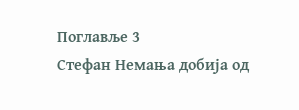Поглавље 3
Стефан Немања добија од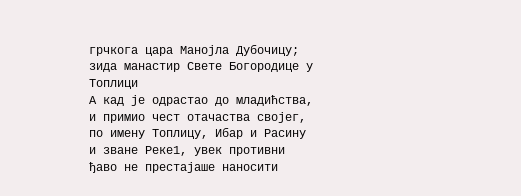грчкога цара Манојла Дубочицу; зида манастир Свете Богородице у Топлици
А кад је одрастао до младићства, и примио чест отачаства својег, по имену Топлицу, Ибар и Расину и зване Реке1, увек противни ђаво не престајаше наносити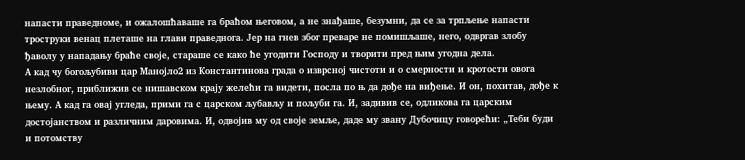напасти праведноме, и ожалошћаваше га браћом његовом, а не знађаше, безумни, да се за трпљење напасти троструки венац плеташе на глави праведнога. Јер на гнев због преваре не помишљаше, него, одвргав злобу ђаволу у нападању браће своје, стараше се како ће угодити Господу и творити пред њим угодна дела.
А кад чу богољубиви цар Манојло2 из Константинова града о изврсној чистоти и о смерности и кротости овога незлобног, приближив се нишавском крају желећи га видети, посла по њ да дође на виђење. И он, похитав, дође к њему. А кад га овај угледа, прими га с царском љубављу и пољуби га. И, задивив се, одликова га царским достојанством и различним даровима. И, одвојив му од своје земље, даде му звану Дубочицу говорећи: „Теби буди и потомству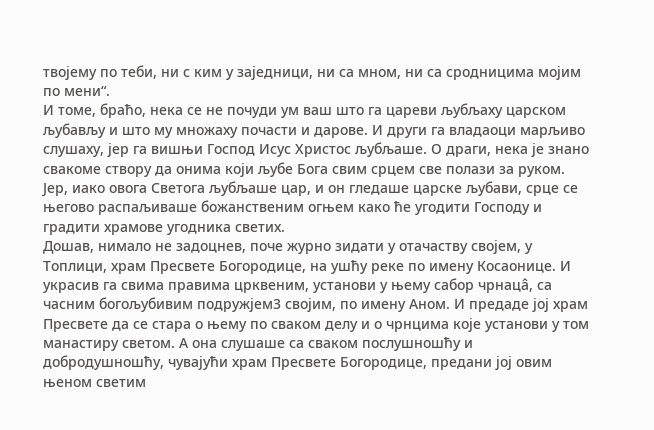твојему по теби, ни с ким у заједници, ни са мном, ни са сродницима мојим по мени“.
И томе, браћо, нека се не почуди ум ваш што га цареви љубљаху царском љубављу и што му множаху почасти и дарове. И други га владаоци марљиво слушаху, јер га вишњи Господ Исус Христос љубљаше. О драги, нека је знано свакоме створу да онима који љубе Бога свим срцем све полази за руком. Јер, иако овога Светога љубљаше цар, и он гледаше царске љубави, срце се његово распаљиваше божанственим огњем како ће угодити Господу и градити храмове угодника светих.
Дошав, нимало не задоцнев, поче журно зидати у отачаству својем, у Топлици, храм Пресвете Богородице, на ушћу реке по имену Косаонице. И украсив га свима правима црквеним, установи у њему сабор чрнаца̂, са часним богољубивим подружјем3 својим, по имену Аном. И предаде јој храм Пресвете да се стара о њему по сваком делу и о чрнцима које установи у том манастиру светом. А она слушаше са сваком послушношћу и добродушношћу, чувајући храм Пресвете Богородице, предани јој овим њеном светим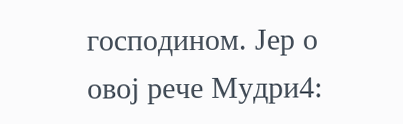господином. Јер о овој рече Мудри4: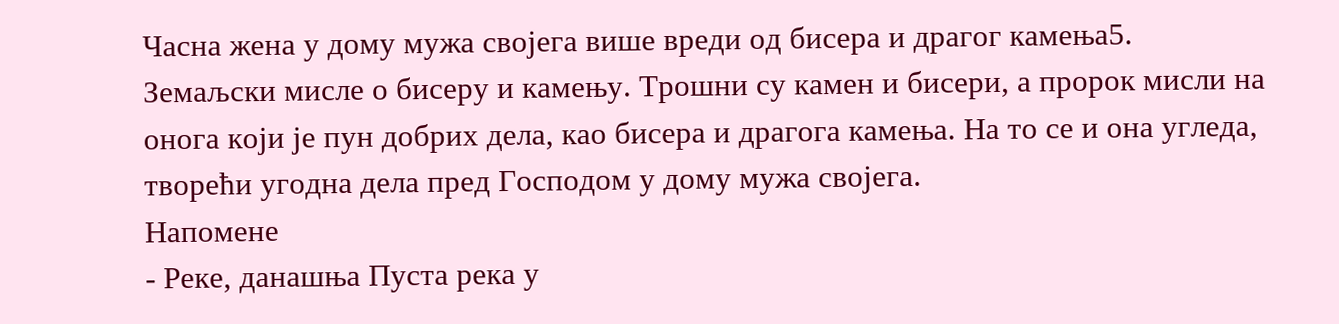Часна жена у дому мужа својега више вреди од бисера и драгог камења5. Земаљски мисле о бисеру и камењу. Трошни су камен и бисери, а пророк мисли на онога који је пун добрих дела, као бисера и драгога камења. На то се и она угледа, творећи угодна дела пред Господом у дому мужа својега.
Напомене
- Реке, данашња Пуста река у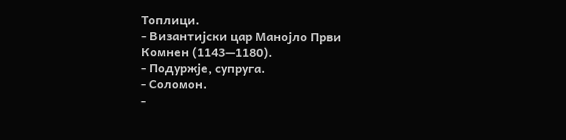Топлици.
- Византијски цар Манојло Први Комнен (1143—1180).
- Подуржје, супруга.
- Соломон.
-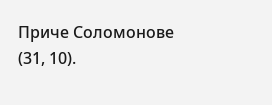Приче Соломонове (31, 10).